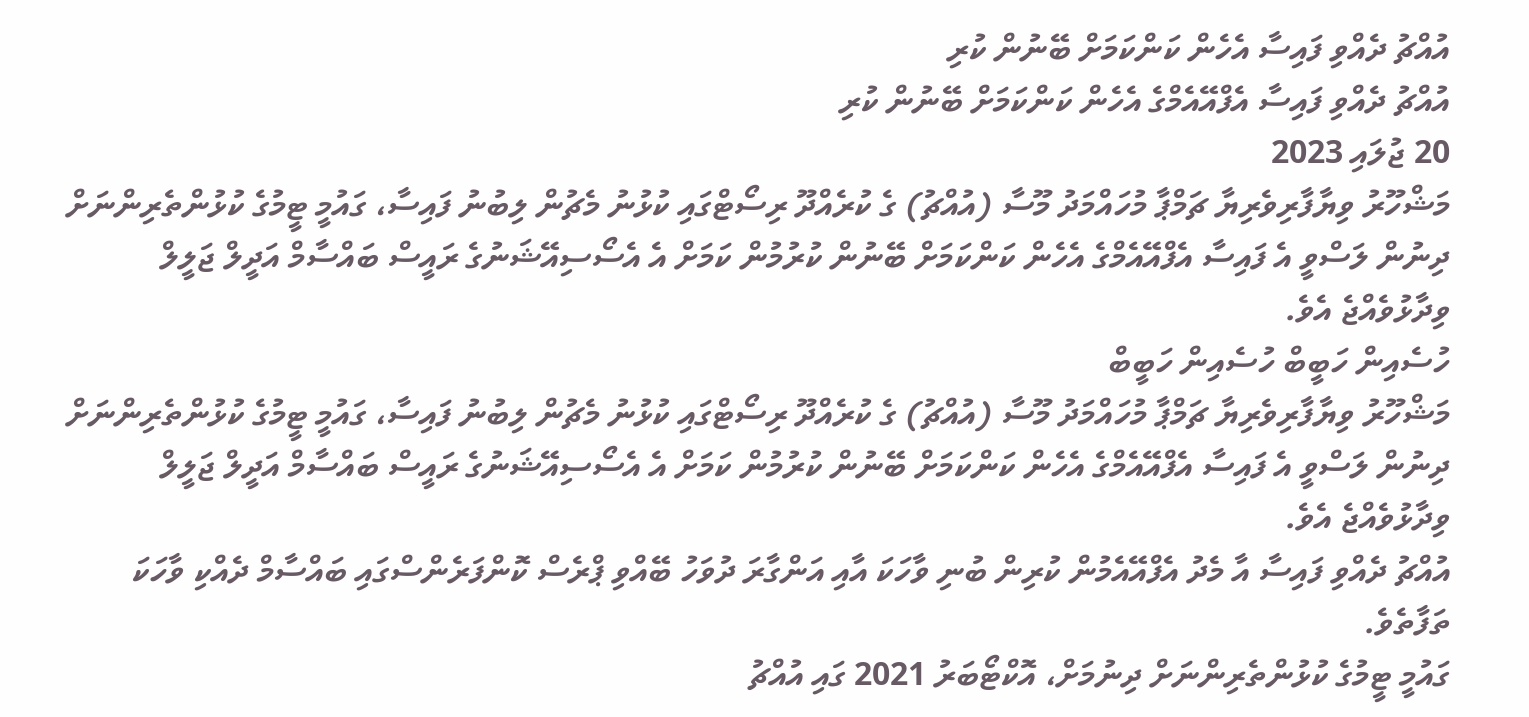އުއްޗު ދެއްވި ފައިސާ އެހެން ކަންކަމަށް ބޭނުން ކުރި
އުއްޗު ދެއްވި ފައިސާ އެފްއޭއެމްގެ އެހެން ކަންކަމަށް ބޭނުން ކުރި
20 ޖުލައި 2023
މަޝްހޫރު ވިޔާފާރިވެރިޔާ ޗަމްޕާ މުހައްމަދު މޫސާ (އުއްޗު) ގެ ކުރެއްދޫ ރިސޯޓްގައި ކުޅުނު މެޗުން ލިބުނު ފައިސާ، ގައުމީ ޓީމުގެ ކުޅުންތެރިންނަށް ދިނުން ލަސްވީ އެ ފައިސާ އެފްއޭއެމްގެ އެހެން ކަންކަމަށް ބޭނުން ކުރުމުން ކަމަށް އެ އެސޯސިއޭޝަނުގެ ރައީސް ބައްސާމް އަދީލް ޖަލީލް ވިދާޅުވެއްޖެ އެވެ.
ހުސެއިން ހަބީބް ހުސެއިން ހަބީބް
މަޝްހޫރު ވިޔާފާރިވެރިޔާ ޗަމްޕާ މުހައްމަދު މޫސާ (އުއްޗު) ގެ ކުރެއްދޫ ރިސޯޓްގައި ކުޅުނު މެޗުން ލިބުނު ފައިސާ، ގައުމީ ޓީމުގެ ކުޅުންތެރިންނަށް ދިނުން ލަސްވީ އެ ފައިސާ އެފްއޭއެމްގެ އެހެން ކަންކަމަށް ބޭނުން ކުރުމުން ކަމަށް އެ އެސޯސިއޭޝަނުގެ ރައީސް ބައްސާމް އަދީލް ޖަލީލް ވިދާޅުވެއްޖެ އެވެ.
އުއްޗު ދެއްވި ފައިސާ އާ މެދު އެފްއޭއެމުން ކުރިން ބުނި ވާހަކަ އާއި އަންގާރަ ދުވަހު ބޭއްވި ޕްރެސް ކޮންފަރެންސްގައި ބައްސާމް ދެއްކި ވާހަކަ ތަފާތެވެ.
ގައުމީ ޓީމުގެ ކުޅުންތެރިންނަށް ދިނުމަށް، އޮކްޓޯބަރު 2021 ގައި އުއްޗު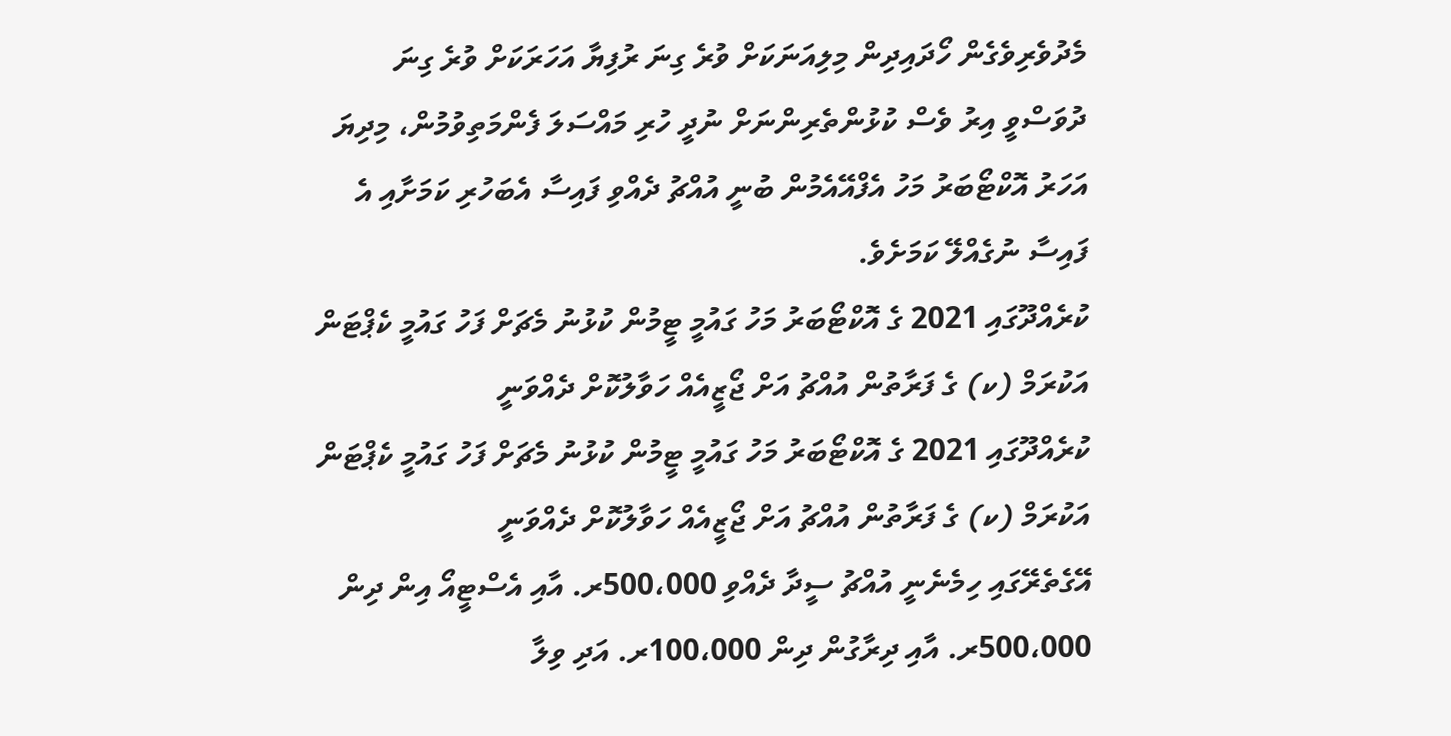މެދުވެރިވެގެން ހޯދައިދިން މިލިއަނަކަށް ވުރެ ގިނަ ރުފިޔާ އަހަރަކަށް ވުރެ ގިނަ ދުވަސްވީ އިރު ވެސް ކުޅުންތެރިންނަށް ނުދީ ހުރި މައްސަލަ ފެންމަތިވުމުން، މިދިޔަ އަހަރު އޮކްޓޯބަރު މަހު އެފްއޭއެމުން ބުނީ އުއްޗު ދެއްވި ފައިސާ އެބަހުރި ކަމަށާއި އެ ފައިސާ ނުގެއްލޭ ކަމަށެވެ.
ކުރެއްދޫގައި 2021 ގެ އޮކްޓޯބަރު މަހު ގައުމީ ޓީމުން ކުޅުނު މެޗަށް ފަހު ގައުމީ ކެޕްޓަން އަކުރަމް (ކ) ގެ ފަރާތުން އުއްޗު އަށް ޖޯޒީއެއް ހަވާލުކޮށް ދެއްވަނީ
ކުރެއްދޫގައި 2021 ގެ އޮކްޓޯބަރު މަހު ގައުމީ ޓީމުން ކުޅުނު މެޗަށް ފަހު ގައުމީ ކެޕްޓަން އަކުރަމް (ކ) ގެ ފަރާތުން އުއްޗު އަށް ޖޯޒީއެއް ހަވާލުކޮށް ދެއްވަނީ
އޭގެތެރޭގައި ހިމެނެނީ އުއްޗު ސީދާ ދެއްވި 500،000ރ. އާއި އެސްޓީއޯ އިން ދިން 500،000ރ. އާއި ދިރާގުން ދިން 100،000ރ. އަދި ވިލާ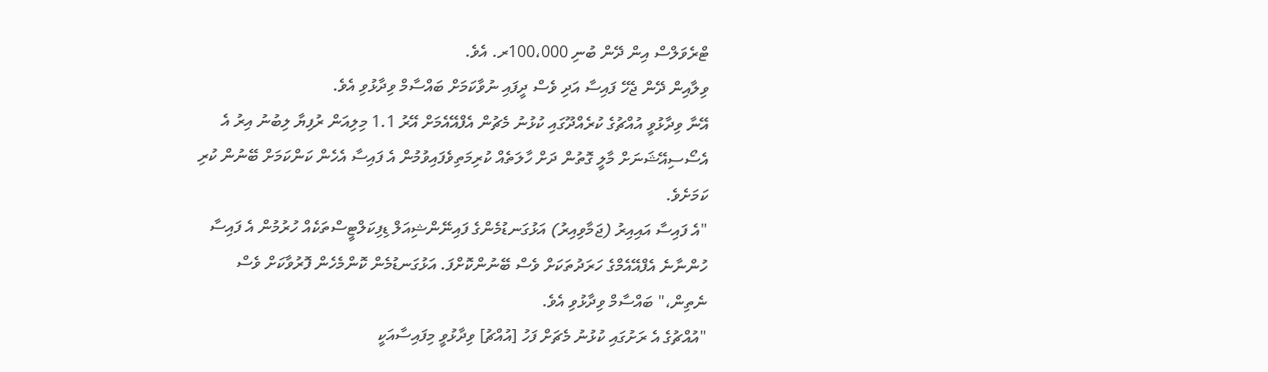ޓްރެވަލްސް އިން ދޭން ބުނި 100،000ރ. އެވެ.
ވިލާއިން ދޭން ޖެހޭ ފައިސާ އަދި ވެސް ދީފައި ނުވާކަމަށް ބައްސާމް ވިދާޅުވި އެވެ.
އޭނާ ވިދާޅުވީ އުއްޗުގެ ކުރެއްދޫގައި ކުޅުނު މެޗުން އެފްއޭއެމަށް އޭރު 1.1 މިލިއަން ރުފިޔާ ލިބުނު އިރު އެ އެސޯސިއޭޝަނަށް މާލީ ގޮތުން ދަށް ހާލަތެއް ކުރިމަތިވެފައިވުމުން އެ ފައިސާ އެހެން ކަންކަމަށް ބޭނުން ކުރި ކަމަށެވެ.
"އެ ފައިސާ އައިއިރު (ޖަމާވިއިރު) އަޅުގަނޑުމެންގެ ފައިނޭންޝިއަލް ޑިފިކަލްޓީސްތަކެއް ހުރުމުން އެ ފައިސާ ހުންނާނެ އެފްއޭއެމްގެ ހަރަދުތަކަށް ވެސް ބޭނުންކޮށްފަ. އަޅުގަނޑުމެން ކޮންމެހެން ފޮރުވާކަށް ވެސް ނެތިން،" ބައްސާމް ވިދާޅުވި އެވެ.
"އުއްޗުގެ އެ ރަށުގައި ކުޅުނު މެޗަށް ފަހު [އުއްޗު] ވިދާޅުވީ މިފައިސާއަކީ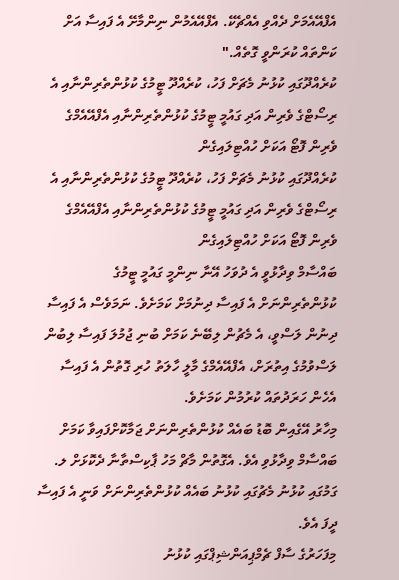އެފްއޭއެމަށް ދެއްވި އެއްޗެކޭ. އެފްއޭއެމުން ނިންމާށޭ އެ ފައިސާ އަށް ކަންތައް ކުރަންވީ ގޮތެއް."
ކުރެއްދޫގައި ކުޅުނު މެޗަށް ފަހު، ކުރެއްދޫ ޓީމުގެ ކުޅުންތެރިންނާއި އެ ރިސޯޓްގެ ވެރިން އަދި ގައުމީ ޓީމުގެ ކުޅުންތެރިންނާއި އެފްއޭއެމްގެ ވެރިން ފޮޓޯ އަކަށް ހުއްޓިލައިގެން
ކުރެއްދޫގައި ކުޅުނު މެޗަށް ފަހު، ކުރެއްދޫ ޓީމުގެ ކުޅުންތެރިންނާއި އެ ރިސޯޓްގެ ވެރިން އަދި ގައުމީ ޓީމުގެ ކުޅުންތެރިންނާއި އެފްއޭއެމްގެ ވެރިން ފޮޓޯ އަކަށް ހުއްޓިލައިގެން
ބައްސާމް ވިދާޅުވީ އެ ދުވަހު އޭނާ ނިންމީ ގައުމީ ޓީމުގެ ކުޅުންތެރިންނަށް އެ ފައިސާ ދިނުމަށް ކަމަށެވެ. ނަމަވެސް އެ ފައިސާ ދިނުން ލަސްވީ، އެ މެޗުން ލިބޭނެ ކަމަށް ބުނި ޖުމުލަ ފައިސާ ލިބުން ލަސްވުމުގެ އިތުރަށް، އެފްއޭއެމްގެ މާލީ ހާލަތު ހުރި ގޮތުން އެ ފައިސާ އެހެން ހަރަދުތައް ކުރުމުން ކަމަށެވެ.
މިހާރު އޭގެއިން ބޮޑު ބައެއް ކުޅުންތެރިންނަށް ޖަމާކޮށްފައިވާ ކަމަށް ބައްސާމް ވިދާޅުވި އެވެ. އެގޮތުން މާޗް މަހު ޕާކިސްތާނާ ދެކޮޅަށް ލ. ގަމުގައި ކުޅުނު މެޗުގައި ކުޅުނު ބައެއް ކުޅުންތެރިންނަށް ވަނީ އެ ފައިސާ ދީފަ އެވެ.
މިފަހަރުގެ ސާފް ޗެމްޕިއަންޝިޕްގައި ކުޅުނު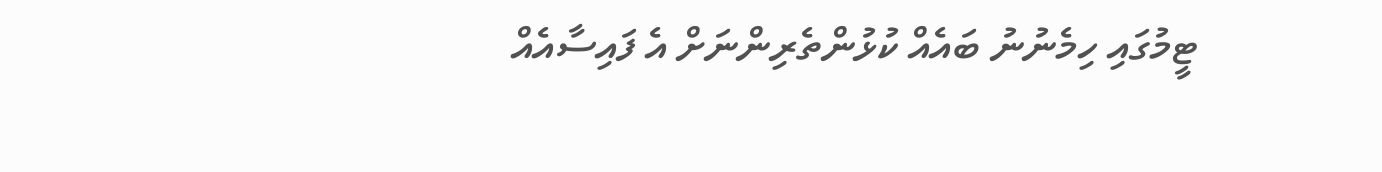ޓީމުގައި ހިމެނުނު ބައެއް ކުޅުންތެރިންނަށް އެ ފައިސާއެއް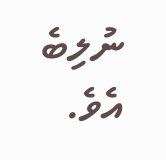ނުލިބެ އެވެ.